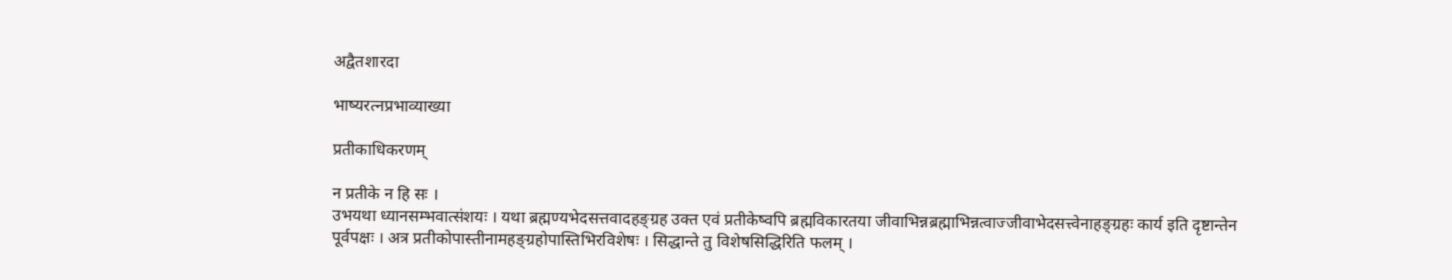अद्वैतशारदा

भाष्यरत्नप्रभाव्याख्या

प्रतीकाधिकरणम्

न प्रतीके न हि सः ।
उभयथा ध्यानसम्भवात्संशयः । यथा ब्रह्मण्यभेदसत्तवादहङ्ग्रह उक्त एवं प्रतीकेष्वपि ब्रह्मविकारतया जीवाभिन्नब्रह्माभिन्नत्वाज्जीवाभेदसत्त्वेनाहङ्ग्रहः कार्य इति दृष्टान्तेन पूर्वपक्षः । अत्र प्रतीकोपास्तीनामहङ्ग्रहोपास्तिभिरविशेषः । सिद्धान्ते तु विशेषसिद्धिरिति फलम् ।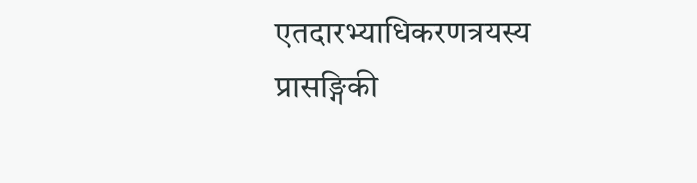एतदारभ्याधिकरणत्रयस्य प्रासङ्गिकी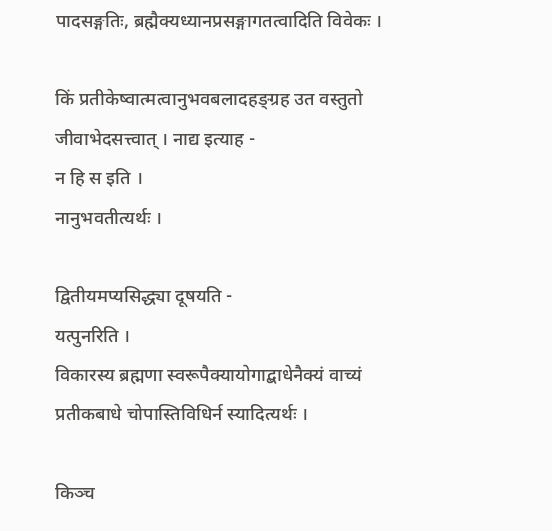पादसङ्गतिः, ब्रह्मैक्यध्यानप्रसङ्गागतत्वादिति विवेकः ।

किं प्रतीकेष्वात्मत्वानुभवबलादहङ्ग्रह उत वस्तुतो जीवाभेदसत्त्वात् । नाद्य इत्याह -
न हि स इति ।
नानुभवतीत्यर्थः ।

द्वितीयमप्यसिद्ध्या दूषयति -
यत्पुनरिति ।
विकारस्य ब्रह्मणा स्वरूपैक्यायोगाद्बाधेनैक्यं वाच्यं प्रतीकबाधे चोपास्तिविधिर्न स्यादित्यर्थः ।

किञ्च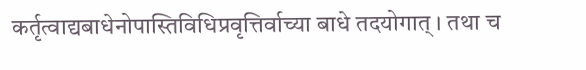कर्तृत्वाद्यबाधेनोपास्तिविधिप्रवृत्तिर्वाच्या बाधे तदयोगात् । तथा च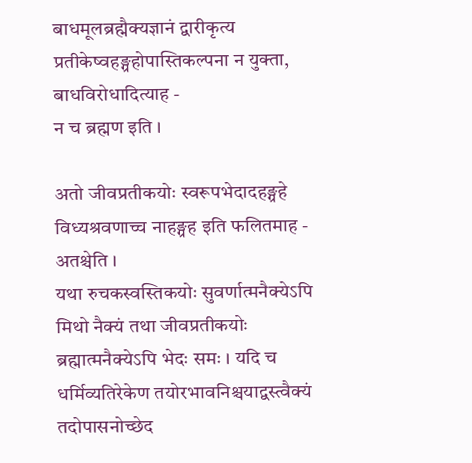बाधमूलब्रह्मैक्यज्ञानं द्वारीकृत्य प्रतीकेष्वहङ्ग्रहोपास्तिकल्पना न युक्ता, बाधविरोधादित्याह -
न च ब्रह्मण इति ।

अतो जीवप्रतीकयोः स्वरूपभेदादहङ्ग्रहे विध्यश्रवणाच्च नाहङ्ग्रह इति फलितमाह -
अतश्चेति ।
यथा रुचकस्वस्तिकयोः सुवर्णात्मनैक्येऽपि मिथो नैक्यं तथा जीवप्रतीकयोः ब्रह्मात्मनैक्येऽपि भेदः समः । यदि च धर्मिव्यतिरेकेण तयोरभावनिश्चयाद्वस्त्वैक्यं तदोपासनोच्छेद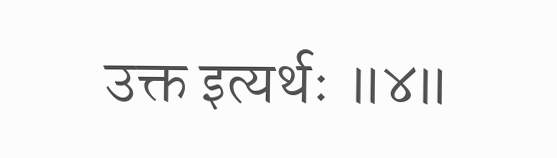उक्त इत्यर्थः ॥४॥